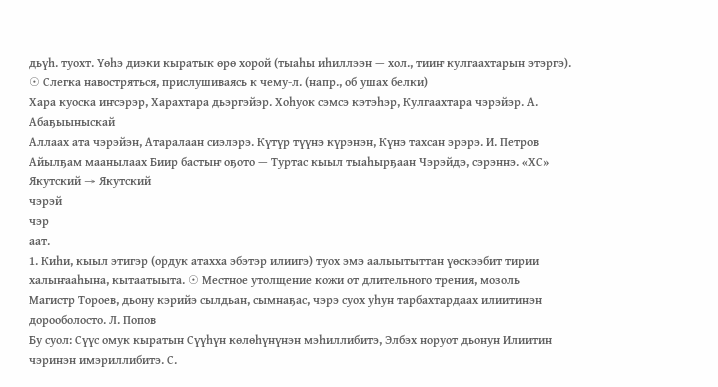дьүһ. туохт. Үөһэ диэки кыратык өрө хорой (тыаһы иһиллээн — хол., тииҥ кулгаахтарын этэргэ). ☉ Слегка навостряться, прислушиваясь к чему-л. (напр., об ушах белки)
Хара куоска иҥсэрэр, Харахтара дьэргэйэр. Хоһуок сэмсэ кэтэһэр, Кулгаахтара чэрэйэр. А. Абаҕыыныскай
Аллаах ата чэрэйэн, Атаралаан сиэлэрэ. Күтүр түүнэ күрэнэн, Күнэ тахсан эрэрэ. И. Петров
Айылҕам маанылаах Биир бастыҥ оҕото — Туртас кыыл тыаһырҕаан Чэрэйдэ, сэрэннэ. «ХС»
Якутский → Якутский
чэрэй
чэр
аат.
1. Киһи, кыыл этигэр (ордук атахха эбэтэр илиигэ) туох эмэ аалыытыттан үөскээбит тирии халыҥааһына, кытаатыыта. ☉ Местное утолщение кожи от длительного трения, мозоль
Магистр Тороев, дьону кэрийэ сылдьан, сымнаҕас, чэрэ суох уһун тарбахтардаах илиитинэн дорооболосто. Л. Попов
Бу суол: Сүүс омук кыратын Сүүһүн көлөһүнүнэн мэһиллибитэ, Элбэх норуот дьонун Илиитин чэринэн имэриллибитэ. С.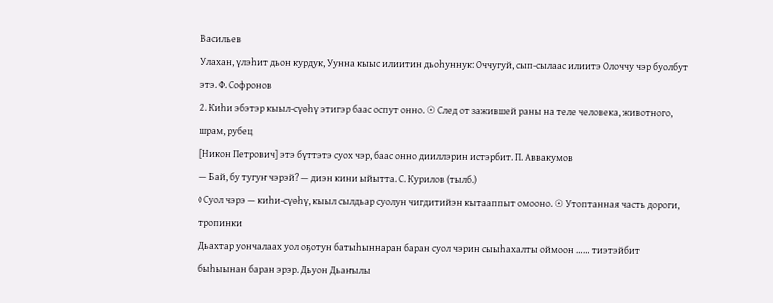Васильев
Улахан, үлэһит дьон курдук, Уунна кыыс илиитин дьоһуннук: Оччугуй, сып-сылаас илиитэ Олоччу чэр буолбут этэ. Ф. Софронов
2. Киһи эбэтэр кыыл-сүөһү этигэр баас оспут онно. ☉ След от зажившей раны на теле человека, животного, шрам, рубец
[Никон Петрович] этэ бүттэтэ суох чэр, баас онно дииллэрин истэрбит. П. Аввакумов
— Бай, бу тугуҥ чэрэй? — диэн кини ыйытта. С. Курилов (тылб.)
◊ Суол чэрэ — киһи-сүөһү, кыыл сылдьар суолун чигдитийэн кытааппыт омооно. ☉ Утоптанная часть дороги, тропинки
Дьахтар уончалаах уол оҕотун батыһыннаран баран суол чэрин сыыһахалты оймоон …… тиэтэйбит быһыынан баран эрэр. Дьуон Дьаҥылы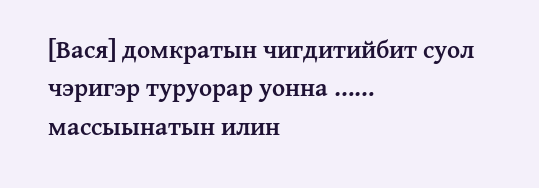[Вася] домкратын чигдитийбит суол чэригэр туруорар уонна …… массыынатын илин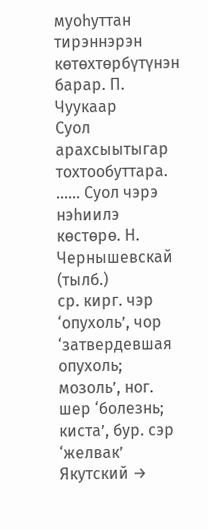муоһуттан тирэннэрэн көтөхтөрбүтүнэн барар. П. Чуукаар
Суол арахсыытыгар тохтообуттара. …… Суол чэрэ нэһиилэ көстөрө. Н. Чернышевскай (тылб.)
ср. кирг. чэр ‘опухоль’, чор ‘затвердевшая опухоль; мозоль’, ног. шер ‘болезнь; киста’, бур. сэр ‘желвак’
Якутский →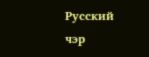Русский
чэр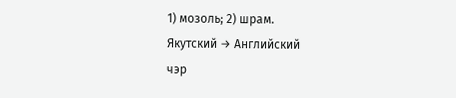1) мозоль; 2) шрам.
Якутский → Английский
чэр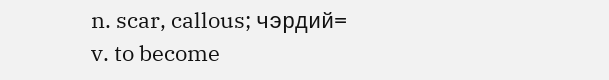n. scar, callous; чэрдий= v. to become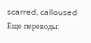scarred, calloused
Еще переводы: